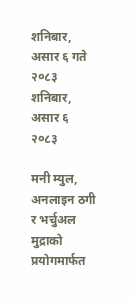शनिबार, असार ६ गते २०८३
शनिबार, असार ६ २०८३

मनी म्युल, अनलाइन ठगी र भर्चुअल मुद्राको प्रयोगमार्फत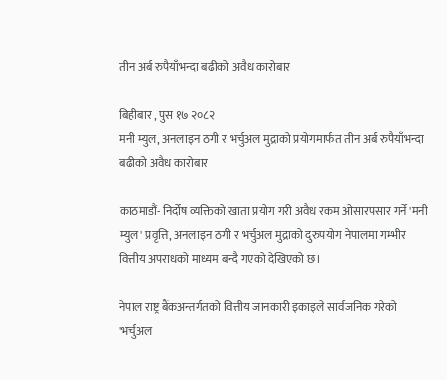तीन अर्ब रुपैयाँभन्दा बढीको अवैध कारोबार

बिहीबार , पुस १७ २०८२
मनी म्युल, अनलाइन ठगी र भर्चुअल मुद्राको प्रयोगमार्फत तीन अर्ब रुपैयाँभन्दा बढीको अवैध कारोबार

काठमाडौं- निर्दोष व्यक्तिको खाता प्रयोग गरी अवैध रकम ओसारपसार गर्ने 'मनी म्युल' प्रवृत्ति, अनलाइन ठगी र भर्चुअल मुद्राको दुरुपयोग नेपालमा गम्भीर वित्तीय अपराधको माध्यम बन्दै गएको देखिएको छ।

नेपाल राष्ट्र बैंकअन्तर्गतको वित्तीय जानकारी इकाइले सार्वजनिक गरेको 'भर्चुअल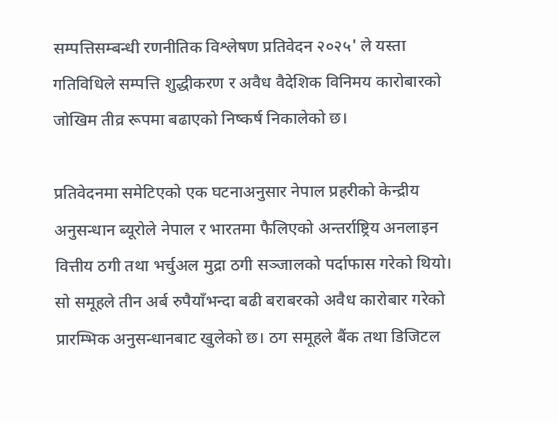सम्पत्तिसम्बन्धी रणनीतिक विश्लेषण प्रतिवेदन २०२५' ले यस्ता गतिविधिले सम्पत्ति शुद्धीकरण र अवैध वैदेशिक विनिमय कारोबारको जोखिम तीव्र रूपमा बढाएको निष्कर्ष निकालेको छ।

प्रतिवेदनमा समेटिएको एक घटनाअनुसार नेपाल प्रहरीको केन्द्रीय अनुसन्धान ब्यूरोले नेपाल र भारतमा फैलिएको अन्तर्राष्ट्रिय अनलाइन वित्तीय ठगी तथा भर्चुअल मुद्रा ठगी सञ्जालको पर्दाफास गरेको थियो। सो समूहले तीन अर्ब रुपैयाँभन्दा बढी बराबरको अवैध कारोबार गरेको प्रारम्भिक अनुसन्धानबाट खुलेको छ। ठग समूहले बैंक तथा डिजिटल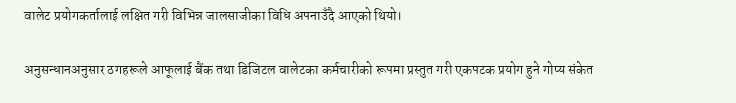वालेट प्रयोगकर्तालाई लक्षित गरी विभिन्न जालसाजीका विधि अपनाउँदै आएको थियो।

अनुसन्धानअनुसार ठगहरूले आफूलाई बैंक तथा डिजिटल वालेटका कर्मचारीको रूपमा प्रस्तुत गरी एकपटक प्रयोग हुने गोप्य संकेत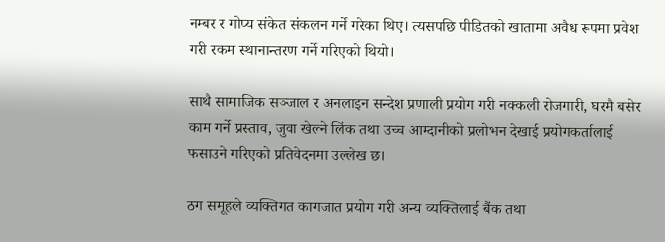नम्बर र गोप्य संकेत संकलन गर्ने गरेका थिए। त्यसपछि पीडितको खातामा अवैध रूपमा प्रवेश गरी रकम स्थानान्तरण गर्ने गरिएको थियो।

साथै सामाजिक सञ्जाल र अनलाइन सन्देश प्रणाली प्रयोग गरी नक्कली रोजगारी, घरमै बसेर काम गर्ने प्रस्ताव, जुवा खेल्ने लिंक तथा उच्च आम्दानीको प्रलोभन देखाई प्रयोगकर्तालाई फसाउने गरिएको प्रतिवेदनमा उल्लेख छ।

ठग समूहले व्यक्तिगत कागजात प्रयोग गरी अन्य व्यक्तिलाई बैंक तथा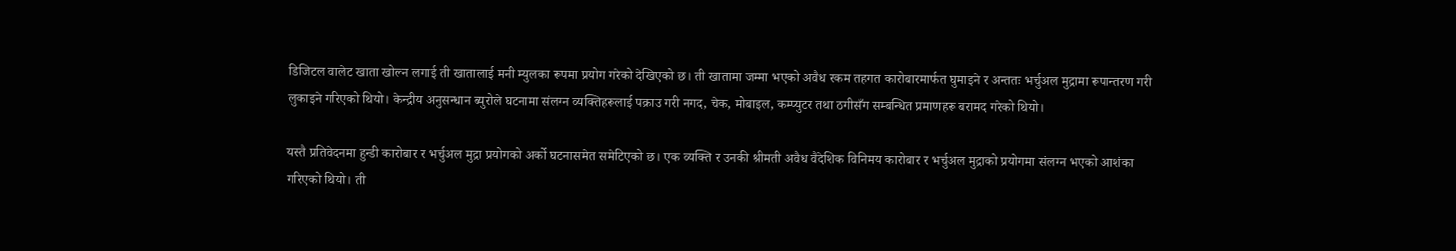डिजिटल वालेट खाता खोल्न लगाई ती खातालाई मनी म्युलका रूपमा प्रयोग गरेको देखिएको छ। ती खातामा जम्मा भएको अवैध रकम तहगत कारोबारमार्फत घुमाइने र अन्ततः भर्चुअल मुद्रामा रूपान्तरण गरी लुकाइने गरिएको थियो। केन्द्रीय अनुसन्धान ब्युरोले घटनामा संलग्न व्यक्तिहरूलाई पक्राउ गरी नगद, चेक, मोबाइल, कम्प्युटर तथा ठगीसँग सम्बन्धित प्रमाणहरू बरामद गरेको थियो।

यस्तै प्रतिवेदनमा हुन्डी कारोबार र भर्चुअल मुद्रा प्रयोगको अर्को घटनासमेत समेटिएको छ। एक व्यक्ति र उनकी श्रीमती अवैध वैदेशिक विनिमय कारोबार र भर्चुअल मुद्राको प्रयोगमा संलग्न भएको आशंका गरिएको थियो। ती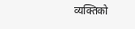व्यक्तिको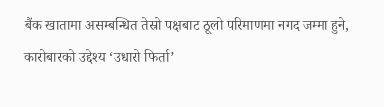बैंक खातामा असम्बन्धित तेस्रो पक्षबाट ठूलो परिमाणमा नगद जम्मा हुने, कारोबारको उद्देश्य ‘उधारो फिर्ता’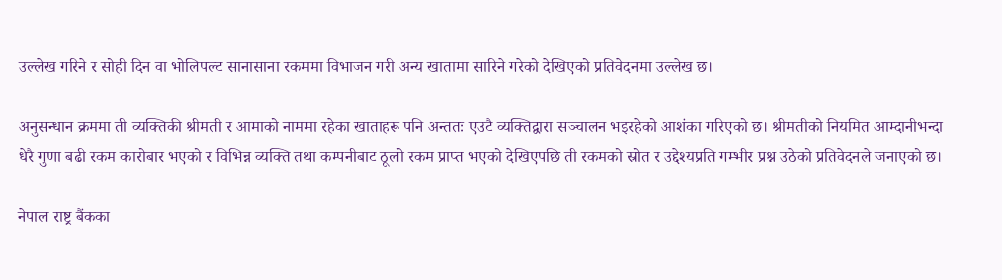उल्लेख गरिने र सोही दिन वा भोलिपल्ट सानासाना रकममा विभाजन गरी अन्य खातामा सारिने गरेको देखिएको प्रतिवेदनमा उल्लेख छ।

अनुसन्धान क्रममा ती व्यक्तिकी श्रीमती र आमाको नाममा रहेका खाताहरू पनि अन्ततः एउटै व्यक्तिद्वारा सञ्चालन भइरहेको आशंका गरिएको छ। श्रीमतीको नियमित आम्दानीभन्दा धेरै गुणा बढी रकम कारोबार भएको र विभिन्न व्यक्ति तथा कम्पनीबाट ठूलो रकम प्राप्त भएको देखिएपछि ती रकमको स्रोत र उद्देश्यप्रति गम्भीर प्रश्न उठेको प्रतिवेदनले जनाएको छ।

नेपाल राष्ट्र बैंकका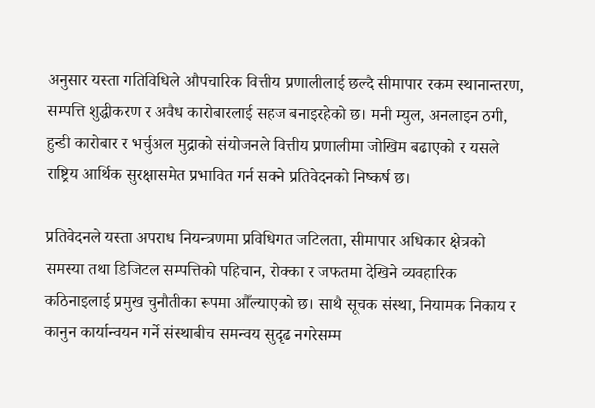अनुसार यस्ता गतिविधिले औपचारिक वित्तीय प्रणालीलाई छल्दै सीमापार रकम स्थानान्तरण, सम्पत्ति शुद्धीकरण र अवैध कारोबारलाई सहज बनाइरहेको छ। मनी म्युल, अनलाइन ठगी, हुन्डी कारोबार र भर्चुअल मुद्राको संयोजनले वित्तीय प्रणालीमा जोखिम बढाएको र यसले राष्ट्रिय आर्थिक सुरक्षासमेत प्रभावित गर्न सक्ने प्रतिवेदनको निष्कर्ष छ।

प्रतिवेदनले यस्ता अपराध नियन्त्रणमा प्रविधिगत जटिलता, सीमापार अधिकार क्षेत्रको समस्या तथा डिजिटल सम्पत्तिको पहिचान, रोक्का र जफतमा देखिने व्यवहारिक कठिनाइलाई प्रमुख चुनौतीका रूपमा औँल्याएको छ। साथै सूचक संस्था, नियामक निकाय र कानुन कार्यान्वयन गर्ने संस्थाबीच समन्वय सुदृढ नगरेसम्म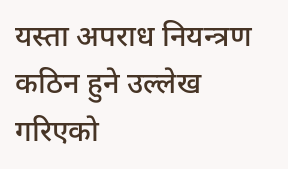यस्ता अपराध नियन्त्रण कठिन हुने उल्लेख गरिएको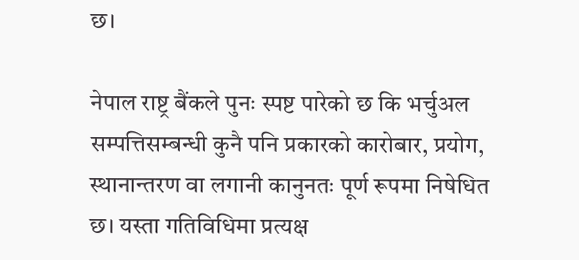छ।

नेपाल राष्ट्र बैंकले पुनः स्पष्ट पारेको छ कि भर्चुअल सम्पत्तिसम्बन्धी कुनै पनि प्रकारको कारोबार, प्रयोग, स्थानान्तरण वा लगानी कानुनतः पूर्ण रूपमा निषेधित छ। यस्ता गतिविधिमा प्रत्यक्ष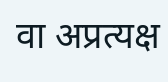वा अप्रत्यक्ष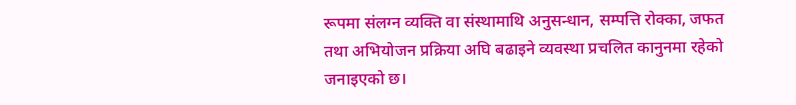रूपमा संलग्न व्यक्ति वा संस्थामाथि अनुसन्धान, सम्पत्ति रोक्का, जफत तथा अभियोजन प्रक्रिया अघि बढाइने व्यवस्था प्रचलित कानुनमा रहेको जनाइएको छ।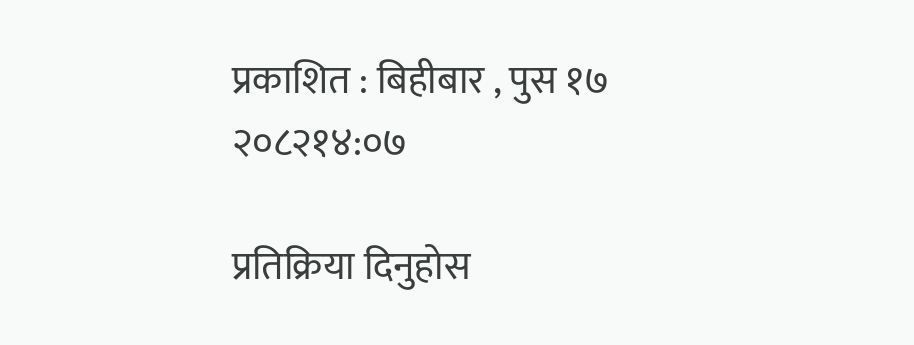प्रकाशित : बिहीबार , पुस १७ २०८२१४:०७

प्रतिक्रिया दिनुहोस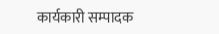कार्यकारी सम्पादक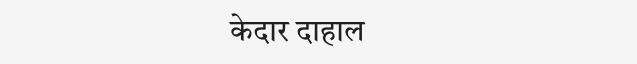केदार दाहाल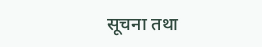सूचना तथा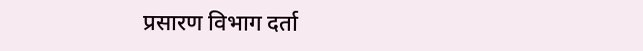प्रसारण विभाग दर्ता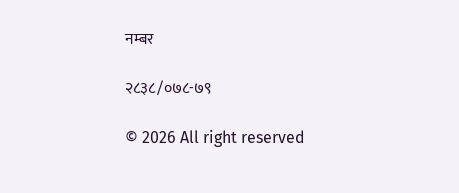नम्बर

२८३८/०७८-७९

© 2026 All right reserved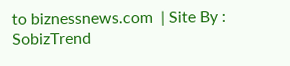to biznessnews.com  | Site By : SobizTrend